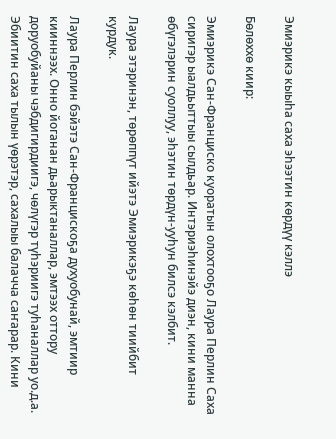Эмиэрикэ кыыһа саха эһээтин көрдүү кэллэ

Бөлөххө киир:

Эмиэрикэ Сан-Франциско куоратын олохтооҕо Лаура Перлин Саха сиригэр ыалдьыттыы сылдьар. Интэриэһинэйэ диэн, кини манна  өбүгэлэрин суоллуу, эһэтин төрдүн-ууһун билсэ кэлбит.

Лаура этэринэн, төрөппүт ийэтэ Эмиэрикэҕэ көһөн тиийбит курдук.

Лаура Перлин бэйэтэ Сан-Францискоҕа духуобунай, эмтиир кииннээх. Онно йоганан дьарыктаналлар, эмтээх оттору доруобуйаны чэбдигирдиигэ, чөлүгэр түһэриигэ туһаналлар уо.д.а. Эбиитин саха тылын үөрэтэр, сахалыы балачча саҥарар. Кини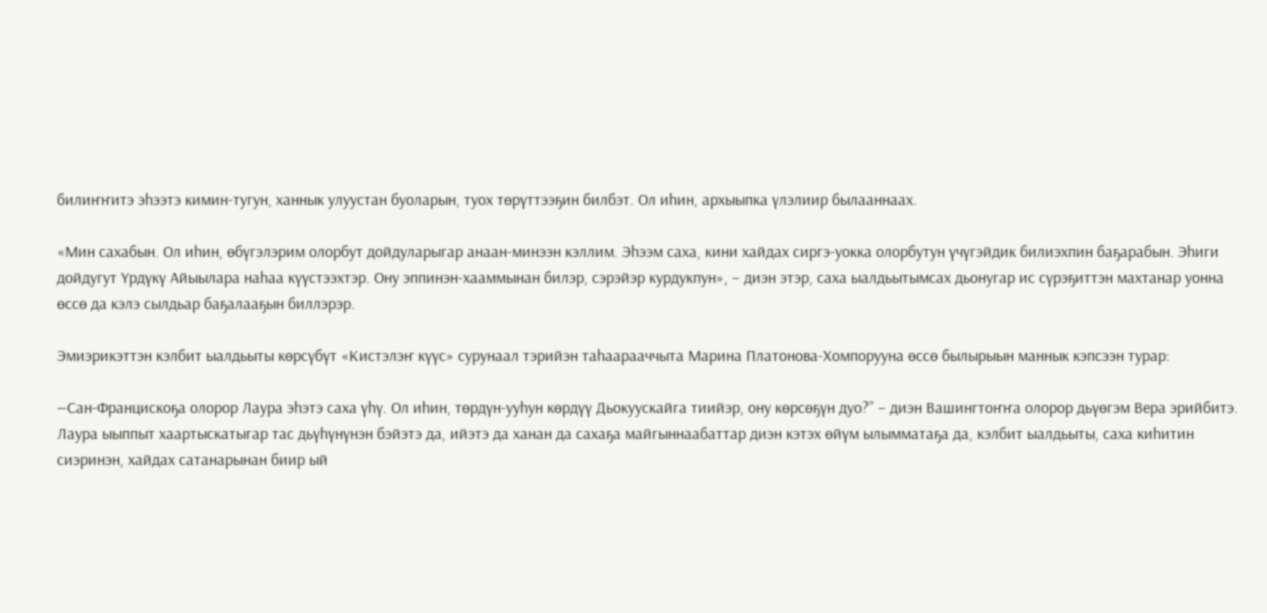билиҥҥитэ эһээтэ кимин-тугун, ханнык улуустан буоларын, туох төрүттээҕин билбэт. Ол иһин, архыыпка үлэлиир былааннаах.

«Мин сахабын. Ол иһин, өбүгэлэрим олорбут дойдуларыгар анаан-минээн кэллим. Эһээм саха, кини хайдах сиргэ-уокка олорбутун үчүгэйдик билиэхпин баҕарабын. Эһиги дойдугут Үрдүкү Айыылара наһаа күүстээхтэр. Ону эппинэн-хааммынан билэр, сэрэйэр курдукпун», – диэн этэр, саха ыалдьытымсах дьонугар ис сүрэҕиттэн махтанар уонна өссө да кэлэ сылдьар баҕалааҕын биллэрэр.

Эмиэрикэттэн кэлбит ыалдьыты көрсүбүт «Кистэлэҥ күүс» сурунаал тэрийэн таһаарааччыта Марина Платонова-Хомпорууна өссө былырыын маннык кэпсээн турар:

—Сан-Францискоҕа олорор Лаура эһэтэ саха үһү. Ол иһин, төрдүн-ууһун көрдүү Дьокуускайга тиийэр, ону көрсөҕүн дуо?” – диэн Вашингтоҥҥа олорор дьүөгэм Вера эрийбитэ.
Лаура ыыппыт хаартыскатыгар тас дьүһүнүнэн бэйэтэ да, ийэтэ да ханан да сахаҕа майгыннаабаттар диэн кэтэх өйүм ылымматаҕа да, кэлбит ыалдьыты, саха киһитин сиэринэн, хайдах сатанарынан биир ый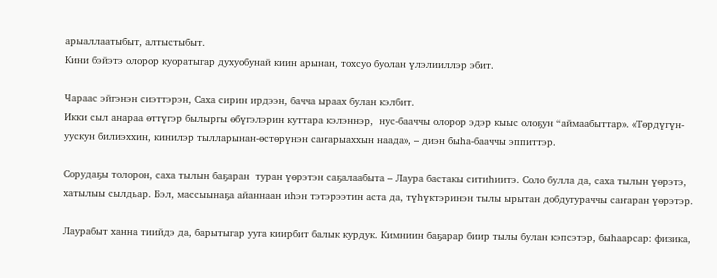арыаллаатыбыт, алтыстыбыт.
Кини бэйэтэ олорор куоратыгар духуобунай киин арынан, тохсуо буолан үлэлииллэр эбит.

Чараас эйгэнэн сиэттэрэн, Саха сирин ирдээн, бачча ыраах булан кэлбит.
Икки сыл анараа өттүгэр былыргы өбүгэлэрин куттара кэлэннэр,  нус-бааччы олорор эдэр кыыс олоҕун “аймаабыттар». «Төрдүгүн-уускун билиэххин, кинилэр тылларынан-өстөрүнэн саҥарыаххын наада», – диэн быһа-бааччы эппиттэр.

Сорудаҕы толорон, саха тылын баҕаран  туран үөрэтэн саҕалаабыта – Лаура бастакы ситиһиитэ. Соло булла да, саха тылын үөрэтэ, хатылыы сылдьар. Бэл, массыынаҕа айаннаан иһэн тэтэрээтин аста да, түһүктэринэн тылы ырытан добдугураччы саҥаран үөрэтэр.

Лаурабыт ханна тиийдэ да, барытыгар ууга киирбит балык курдук. Кимниин баҕарар биир тылы булан кэпсэтэр, быһаарсар: физика,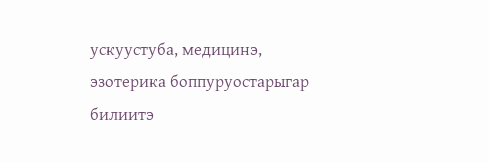ускуустуба, медицинэ, эзотерика боппуруостарыгар билиитэ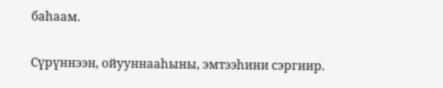баһаам.

Сүрүннээн, ойууннааһыны, эмтээһини сэргиир.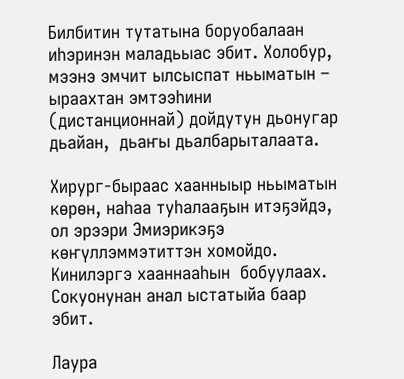Билбитин тутатына боруобалаан иһэринэн маладьыас эбит. Холобур, мээнэ эмчит ылсыспат ньыматын – ыраахтан эмтээһини (дистанционнай) дойдутун дьонугар дьайан,  дьаҥы дьалбарыталаата.

Хирург-быраас хаанныыр ньыматын көрөн, наһаа туһалааҕын итэҕэйдэ, ол эрээри Эмиэрикэҕэ көҥүллэммэтиттэн хомойдо. Кинилэргэ хааннааһын  бобуулаах. Сокуонунан анал ыстатыйа баар эбит.

Лаура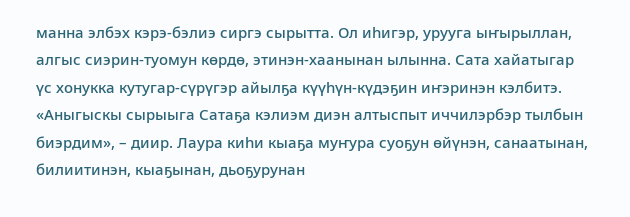манна элбэх кэрэ-бэлиэ сиргэ сырытта. Ол иһигэр, урууга ыҥырыллан, алгыс сиэрин-туомун көрдө, этинэн-хаанынан ылынна. Сата хайатыгар үс хонукка кутугар-сүрүгэр айылҕа күүһүн-күдэҕин иҥэринэн кэлбитэ. «Аныгыскы сырыыга Сатаҕа кэлиэм диэн алтыспыт иччилэрбэр тылбын биэрдим», – диир. Лаура киһи кыаҕа муҥура суоҕун өйүнэн, санаатынан, билиитинэн, кыаҕынан, дьоҕурунан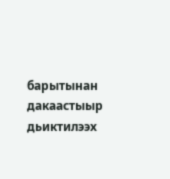барытынан дакаастыыр дьиктилээх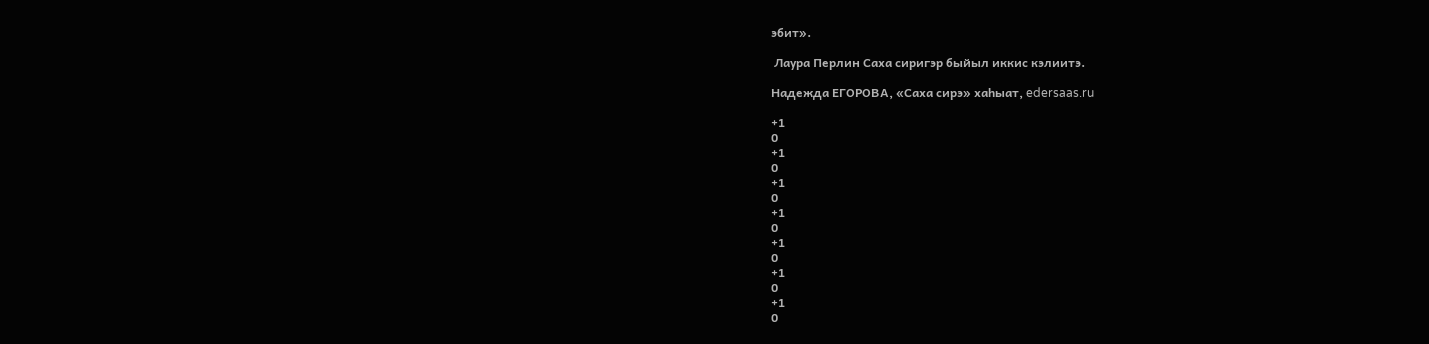эбит».

 Лаура Перлин Саха сиригэр быйыл иккис кэлиитэ.

Надежда ЕГОРОВА, «Саха сирэ» хаһыат, edersaas.ru

+1
0
+1
0
+1
0
+1
0
+1
0
+1
0
+1
0